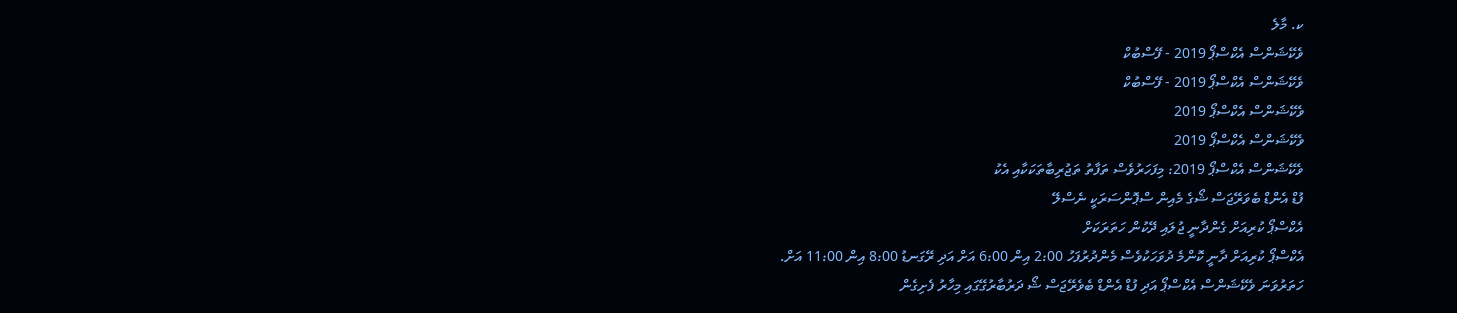ކ. މާލެ
ވެކޭޝަންސް އެކްސްޕޯ 2019 - ފޭސްބުކް
ވެކޭޝަންސް އެކްސްޕޯ 2019 - ފޭސްބުކް
ވެކޭޝަންސް އެކްސްޕޯ 2019
ވެކޭޝަންސް އެކްސްޕޯ 2019
ވެކޭޝަންސް އެކްސްޕޯ 2019: މިފަހަރުވެސް ތަފާތު ތަޖުރިބާތަކަކާއި އެކު
ފުޑް އެންޑް ބެވަރޭޖަސް ޝޯގެ މެއިން ސްޕޮންސަރަކީ ނެސްލޭ
އެކްސްޕޯ ކުރިއަށް ގެންދާނީ ޖުލައި ދޭކުން ހަތަރަކަށް
އެކްސްޕޯ ކުރިއަށް ދާނީ ކޮންމެ ދުވަހަކުވެސް މެންދުރުފަހު 2:00 އިން 6:00 އަށް އަދި ރޭގަނޑު 8:00 އިން 11:00 އަށް.
ހަތަރުވަނަ ވެކޭޝަންސް އެކްސްޕޯ އަދި ފުޑް އެންޑް ބެވެރޭޖަސް ޝޯ ދަރުބާރުގޭގައި މިހާރު ފެށިގެން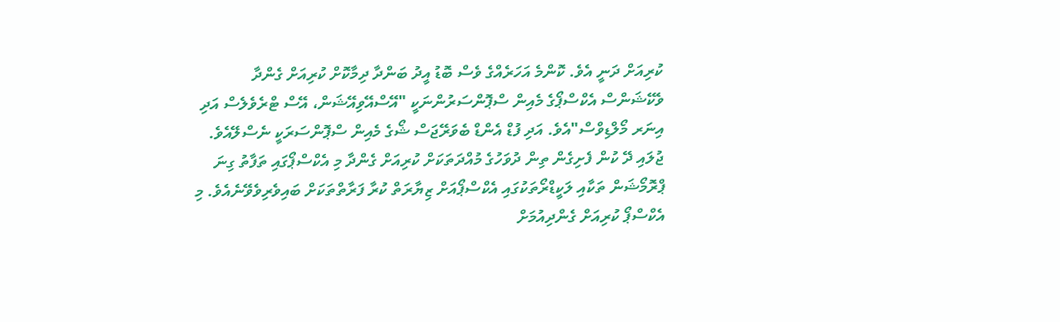ކުރިއަށް ދަނީ އެވެ. ކޮންމެ އަހަރެއްގެ ވެސް ބޮޑު އީދު ބަންދާ ދިމާކޮށް ކުރިއަށް ގެންދާ ވެކޭޝަންސް އެކްސްޕޯގެ މެއިން ސްޕޮންސަރުންނަކީ "އޭސްއޭވިއޭޝަން، އޭސް ޓްރެވެލެސް އަދި އިނަރ މޯލްޑިވްސް"އެވެ. އަދި ފުޑް އެންޑް ބެވަރޭޖަސް ޝޯގެ މެއިން ސްޕޮންސަރަކީ ނެސްލޭއެވެ.
ޖުލައި ދޭ ކުން ފެށިގެން ތިން ދުވަހުގެ މުއްދަތަކަށް ކުރިއަށް ގެންދާ މި އެކްސްޕޯގައި ތަފާތު ގިނަ ޕްރޮމޯޝަން ތަކާއި ލަކީޑްރޯތަކުގައި އެކްސްޕޯއަށް ޒިޔާރަތް ކުރާ ފަރާތްތަކަށް ބައިވެރިވެވޭނެއެވެ. މި އެކްސްޕޯ ކުރިއަށް ގެންދިއުމަށް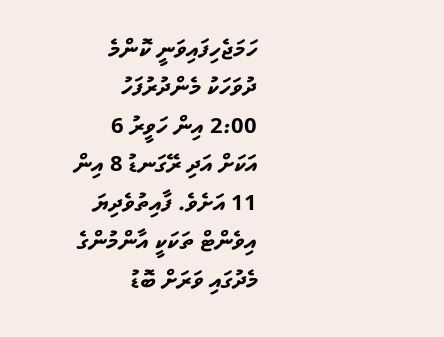ހަމަޖެހިފައިވަނީ ކޮންމެ ދުވަހަކު މެންދުރުފަހު 2:00 އިން ހަވީރު 6 އަކަށް އަދި ރޭގަނޑު 8 އިން 11 އަށެވެ. ފާއިތުވެދިޔަ އިވެންޓް ތަކަކީ އާންމުންގެ މެދުގައި ވަރަށް ބޮޑު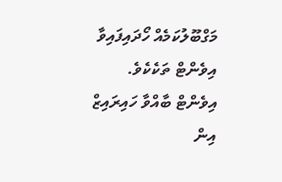މަގްބޫލުކަމެއް ހޯދައިފައިވާ އިވެންޓް ތަކެކެވެ.
އިވެންޓް ބާއްވާ ހައިރައިޒް އިން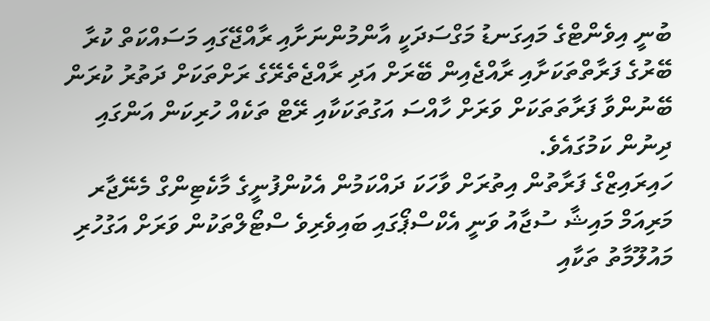ބުނީ އިވެންޓްގެ މައިގަނޑު މަގްސަދަކީ އާންމުންނަށާއި ރާއްޖޭގައި މަސައްކަތް ކުރާ ބޭރުގެ ފަރާތްތަކަށާއި ރާއްޖެއިން ބޭރަށް އަދި ރާއްޖެތެރޭގެ ރަށްތަކަށް ދަތުރު ކުރަން ބޭނުންވާ ފަރާތަތަކަށް ވަރަށް ހާއްސަ އަގުތަކަކާއި ރޭޓް ތަކެއް ހުރިކަން އަންގައި ދިނުން ކަމުގައެވެ.
ހައިރައިޒްގެ ފަރާތުން އިތުރަށް ވާހަކަ ދައްކަމުން އެކުންފުނީގެ މާކެޓިންގް މެނޭޖާރ މަރިއަމް މައިޝާ ސުޖާއު ވަނީ އެކްސްޕޯގައި ބައިވެރިވެ ސްޓޯލްތަކުން ވަރަށް އަގުހުރި މައުލޫމާތު ތަކާއި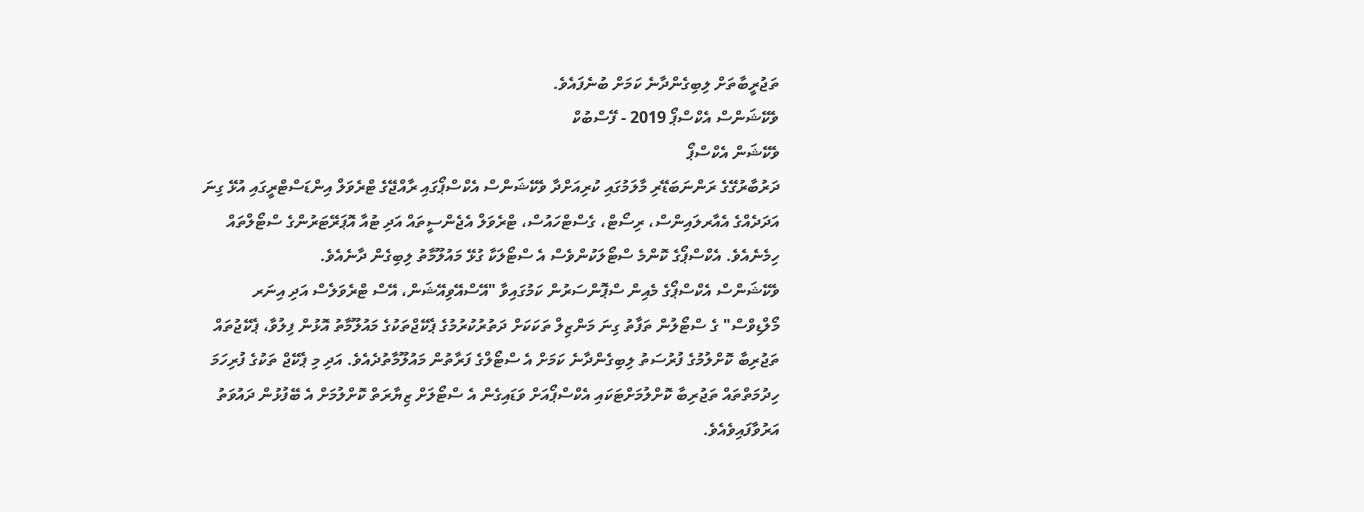ތަޖުރީބާތަށް ލިބިގެންދާނެ ކަމަށް ބުނެފައެވެ.
ވެކޭޝަންސް އެކްސްޕޯ 2019 - ފޭސްބުކް
ވެކޭޝަން އެކްސްޕޯ
ދަރުބާރުގޭގެ ރަންނަބަޑޭރި މާލަމުގައި ކުރިއަށްދާ ވެކޭޝަންސް އެކްސްޕޯގައި ރާއްޖޭގެ ޓްރެވަލް އިންޑަސްޓްރީގައި އުޅޭ ގިނަ އަދަދެއްގެ އެއާރލައިންސް، ރިސޯޓް، ގެސްޓްހައުސް، ޓްރެވަލް އެޖެންސީތައް އަދި ޓުއާ އޮޕަރޭޓަރުންގެ ސްޓޯލްތައް ހިމެނެއެވެ. އެކްސްޕޯގެ ކޮންމެ ސްޓޯލަކުންވެސް އެ ސްޓޯލަކާ ގުޅޭ މައުލޫމާތު ލިބިގެން ދާނެއެވެ.
ވެކޭޝަންސް އެކްސްޕޯގެ މެއިން ސްޕޮންސަރުން ކަމުގައިވާ "އޭސްއޭވިއޭޝަން، އޭސް ޓްރެވަލެސް އަދި އިނަރ މޯލްޑިވްސް" ގެ ސްޓޯލުން ތަފާތު ގިނަ މަންޒިލް ތަކަކަށް ދަތުރުކުރުމުގެ ޕެކޭޖްތަކުގެ މައުލޫމާތު އޮޅުން ފިލުވާ، ޕެކޭޖުތައް ތަޖުރިބާ ކޮށްލުމުގެ ފުރުސަތު ލިބިގެންދާނެ ކަމަށް އެ ސްޓޯލްގެ ފަރާތުން މައުލޫމާތުދެއެވެ. އަދި މި ޕެކޭޖް ތަކުގެ ފުރިހަމަ ހިދުމަތްތައް ތަޖުރިބާ ކޮށްލުމަށްޓަކައި އެކްސްޕޯއަށް ވަޑައިގެން އެ ސްޓޯލަށް ޒިޔާރަތް ކޮށްލުމަށް އެ ބޭފުޅުން ދައުވަތު އަރުވާފައިވެއެވެ.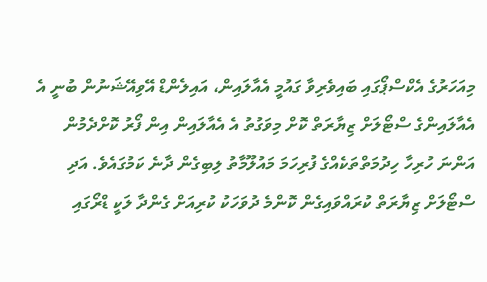މިއަހަރުގެ އެކްސްޕޯގައި ބައިވެރިވާ ގައުމީ އެއާލައިން، އައިލެންޑް އޭވިއޭޝަނުން ބުނީ އެ އެއާލައިންގެ ސްޓޯލަށް ޒިޔާރަތް ކޮށް މިވަގުތު އެ އެއާލައިން އިން ފޯރު ކޮށްދެމުން އަންނަ ހުރިހާ ހިދުމަތްތަކެއްގެ ފުރިހަމަ މައުލޫމާތު ލިބިގެން ދާނެ ކަމުގައެވެ. އަދި ސްޓޯލަށް ޒިޔާރަތް ކުރައްވައިގެން ކޮންމެ ދުވަހަކު ކުރިއަށް ގެންދާ ލަކީ ޑްރޯގައި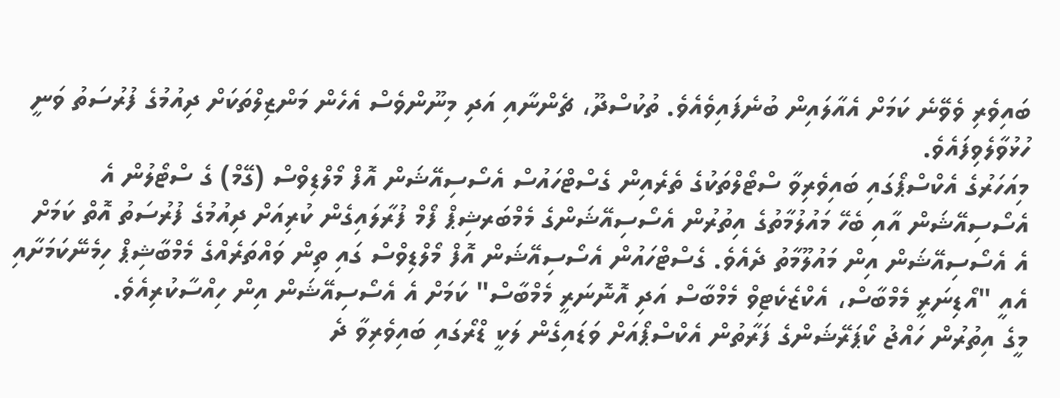ބައިވެރި ވެވޭނެ ކަމަށް އެއާލައިން ބުނެފައިވެއެވެ. ތުކުސްދޫ، ޗެންނާއި އަދި މިނޫންވެސް އެހެން މަންޒިލްތަކަށް ދިއުމުގެ ފުރުސަތު ވަނީ ހުޅުވާލެވިފައެވެ.
މިއަހަރުގެ އެކްސްޕޯގައި ބައިވެރިވާ ސްޓޯލްތަކުގެ ތެރެއިން ގެސްޓްހައުސް އެސޯސިއޭޝަން އޮފް މޯލްޑިވްސް (ގޭމް) ގެ ސްޓޯލުން އެ އެސޯސިއޭޝަން އާއި ބެހޭ މައުލުމާތުގެ އިތުރުން އެސޯސިއޭޝަންގެ މެމްބަރޝިޕް ފޯމް ފުރާލައިގެން ކުރިއަށް ދިއުމުގެ ފުރުސަތު އޮތް ކަމަށް އެ އެސޯސިއޭޝަން އިން މައުލޫމާތު ދެއެވެ. ގެސްޓްހައުން އެސޯސިއޭޝަން އޮފް މޯލްޑިވްސް ގައި ތިން ވައްތަރެއްގެ މެމްބާޝިޕް ހިމެނޭކަމަށާއި އެއީ "އޯޑިނަރީ މެމްބާސް، އެކްޒެކެޓިވް މެމްބާސް އަދި އޮނޮނަރީ މެމްބާސް" ކަމަށް އެ އެސޯސިއޭޝަން އިން ހިއްސާކުރިއެވެ.
މީގެ އިތުރުން ހައްޖު ކޯޕަރޭޝަންގެ ފަރާތުން އެކްސްޕޯއަށް ވަޑައިގެން ލަކީ ޑްރޯގައި ބައިވެރިވާ ދެ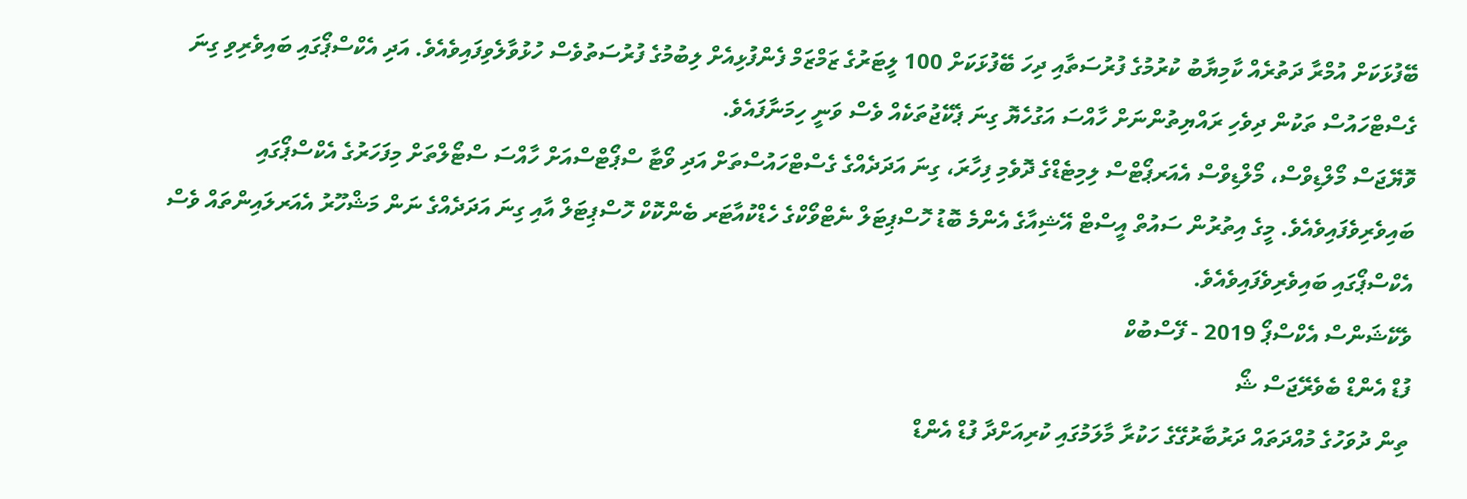ބޭފުޅަކަށް އުމްރާ ދަތުރެއް ކާމިޔާބު ކުރުމުގެ ފުރުސަތާއި ދިހަ ބޭފުޅަކަށް 100 ލީޓަރުގެ ޒަމްޒަމް ފެންފުޅިއެށް ލިބުމުގެ ފުރުސަތުވެސް ހުޅުވާލެވިފައިވެއެވެ. އަދި އެކްސްޕޯގައި ބައިވެރިވި ގިނަ ގެސްޓްހައުސް ތަކުން ދިވެހި ރައްޔިތުންނަށް ހާއްސަ އަގުހެޔޮ ގިނަ ޕެކޭޖުތަކެއް ވެސް ވަނީ ހިމަނާފައެވެ.
ވޮޔޭޖަސް މޯލްޑިވްސް، މޯލްޑިވްސް އެއަރޕޯޓްސް ލިމިޓެޑްގެ ދޮވެމި ފިހާރަ، ގިނަ އަދަދެއްގެ ގެސްޓްހައުސްތަށް އަދި ވޯޓާ ސްޕޯޓްސްއަށް ހާއްސަ ސްޓޯލްތަށް މިފަހަރުގެ އެކްސްޕޯގައި ބައިވެރިވެފައިވެއެވެ. މީގެ އިތުރުން ސައުތް އީސްޓް އޭޝިއާގެ އެންމެ ބޮޑު ހޮސްޕިޓަލް ނެޓްވޯކްގެ ހެޑްކުއާޓަރ ބެންކޮކް ހޮސްޕިޓަލް އާއި ގިނަ އަދަދެއްގެ ނަން މަޝްހޫރު އެއަރލައިންތައް ވެސް އެކްސްޕޯގައި ބައިވެރިވެފައިވެއެވެ.
ވެކޭޝަންސް އެކްސްޕޯ 2019 - ފޭސްބުކް
ފުޑް އެންޑް ބެވެރޭޖަސް ޝޯ
ތިން ދުވަހުގެ މުއްދަތައް ދަރުބާރުގޭގެ ހަކުރާ މާލަމުގައި ކުރިއަށްދާ ފުޑް އެންޑް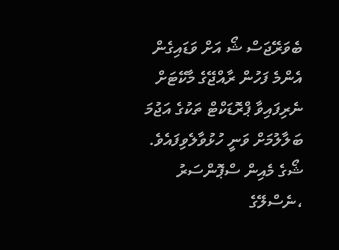ބެވަރޭޖަސް ޝޯ އަށް ވަޑައިގެން އެންމެ ފަހުން ރާއްޖޭގެ މާކޭޓަށް ނެރިފައިވާ ޕްރޮޑަކްޓް ތަކުގެ އަޖުމަ ބަލާލުމަށް ވަނީ ހުޅުވާލެވިފައެވެ.
ޝޯގެ މެއިން ސްޕޮންސަރު ،ނެސްލޭގެ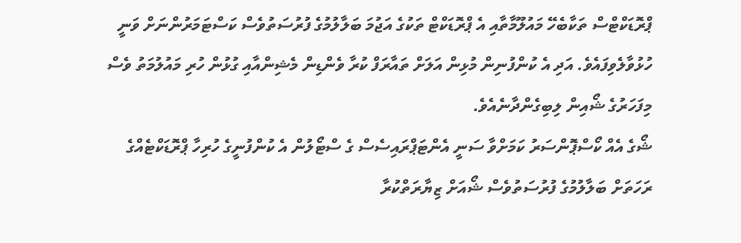ޕްރޮޑަކްޓްސް ތަކާބެހޭ މައުލޫމާތާއި އެ ޕްރޮޑަކްޓް ތަކުގެ އަޖުމަ ބަލާލުމުގެ ފުރުސަތުވެސް ކަސްޓަމަރުންނަށް ވަނީ ހުޅުވާލެވިފައެވެ. އަދި އެ ކުންފުނިން މުޅިން އަލަށް ތައާރަފް ކުރާ ވެންޑިން މެޝިންއާއި ގުޅުން ހުރި މައުލުމަތު ވެސް މިފަހަރުގެ ޝޯއިން ލިބިގެންދާނެއެވެ.
ޝޯގެ އެއް ކޯސްޕޮންސަރު ކަމަށްވާ ސަނީ އެންޓަޕްރައިސެސް ގެ ސްޓޯލުން އެ ކުންފުނީގެ ހުރިހާ ޕްރޮޑަކްޓެއްގެ ރަހަތަށް ބަލާލުމުގެ ފުރުސަތުވެސް ޝޯއަށް ޒިޔާރަތްކުރާ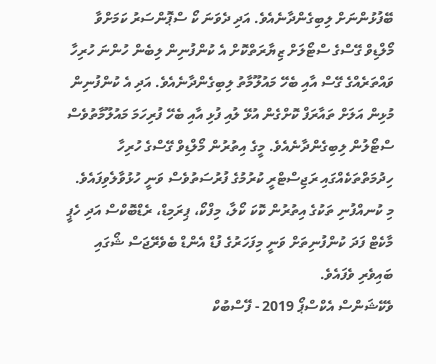ބޭފުޅުންނަށް ލިބިގެންދާނެއެވެ. އަދި ދެވަނަ ކޯ ސްޕޮންސަރު ކަމަށްވާ މޯލްޑިވް ގޭސްގެ ސްޓޯލަށް ޒިޔާރަތްކޮށް އެ ކުންފުނިން ލިބެން ހުންނަ ހުރިހާ ވައްތަރެއްގެ ގޭސް އާއި ބެހޭ މައުލޫމާތު ލިބިގެންދާނެއެވެ. އަދި އެ ކުންފުނިން މުޅިން އަލަށް ތައާރަފް ކޮށްގެން އުޅޭ ލުއި ފުޅި އާއި ބެހޭ ފުރިހަމަ މައުލޫމާތުވެސް ސްޓޯލުން ލިބިގެންދާނެއެވެ. މީގެ އިތުރުން މޯލްޑިވް ގޭސްގެ ހުރިހާ ހިދުމަތްތަކެއްގައި ރަޖިސްޓްރީ ކުރުމުގެ ފުރުސަތުވެސް ވަނީ ހުޅުވާލެވިފައެވެ.
މި ކުނއްފުނި ތަކުގެ އިތުރުން ކޮކަ ކޯލާ، މިފްކޯ، ޕިރަމިޑް، ރެޑްބޮކްސް އަދި ހެޕީ މާކެޓް ފަދަ ކުންފުނިތަށް ވަނީ މިފަހަރުގެ ފުޑް އެންޑް ބެވެރޭޖަސް ޝޯގައި ބައިވެރި ވެފައެވެ.
ވެކޭޝަންސް އެކްސްޕޯ 2019 - ފޭސްބުކް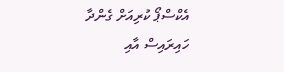އެކްސްޕޯ ކުރިއަށް ގެންދާ ހައިރައިސް އާއި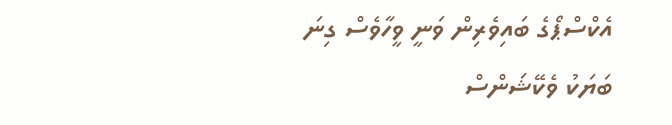އެކްސްޕޯގެ ބައިވެރިން ވަނީ ވީހާވެސް ގިނަ ބަޔަކު ވެކޭޝަންސް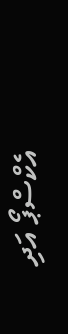އެކްސްޕޯ އަދި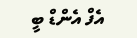އެފް އެންޑް ބީ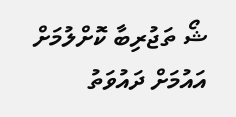ޝޯ ތަޖުރިބާ ކޮށްލުމަށް އައުމަށް ދައުވަތު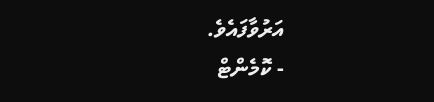އަރުވާފައެވެ.
- ކޮމެންޓް